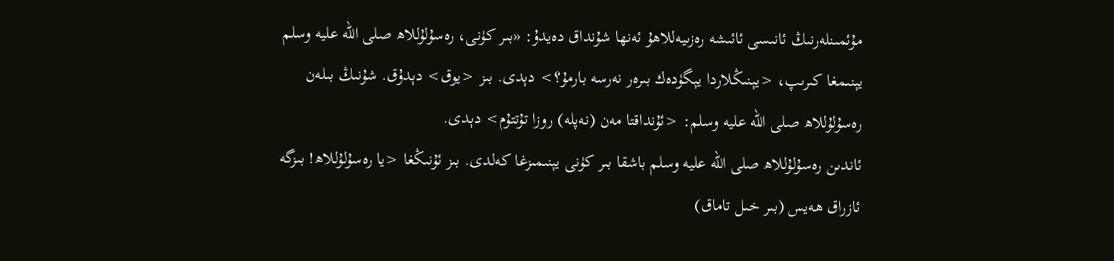مۇئمىنلەرنىڭ ئانىسى ئائىشە رەزىيەللاھۇ ئەنھا شۇنداق دەيدۇ: «بىر كۈنى، رەسۇلۇللاھ صلى الله عليه وسلم يېنىمغا كىرىپ، <يېنىڭلاردا يېگۈدەك بىرەر نەرسە بارمۇ؟> دېدى. بىز <يوق> دېدۇق. شۇنىڭ بىلەن رەسۇلۇللاھ صلى الله عليه وسلم: <ئۇنداقتا مەن (نەپلە) روزا تۇتتۇم> دېدى.
ئاندىن رەسۇلۇللاھ صلى الله عليه وسلم باشقا بىر كۈنى يېنىمىزغا كەلدى. بىز ئۇنىڭغا <يا رەسۇلۇللاھ! بىزگە ئازراق ھەيس (بىر خىل تاماق)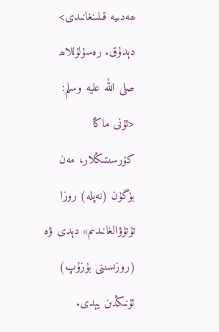ھەدىيە قىلىنغانىدى> دېدۇق. رەسۇلۇللاھ صلى الله عليه وسلم: <ئۇنى ماڭا كۆرسىتىڭلار، مەن بۈگۈن (نەپلە) روزا تۇتۇۋالغانىدىم» دېدى ۋە (روزىسىنى بۇزۇپ) ئۇنىڭدىن يېدى.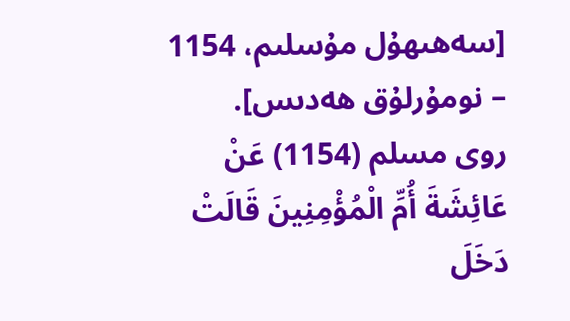[سەھىھۇل مۇسلىم، 1154 – نومۇرلۇق ھەدىس].
روى مسلم (1154) عَنْ عَائِشَةَ أُمِّ الْمُؤْمِنِينَ قَالَتْ دَخَلَ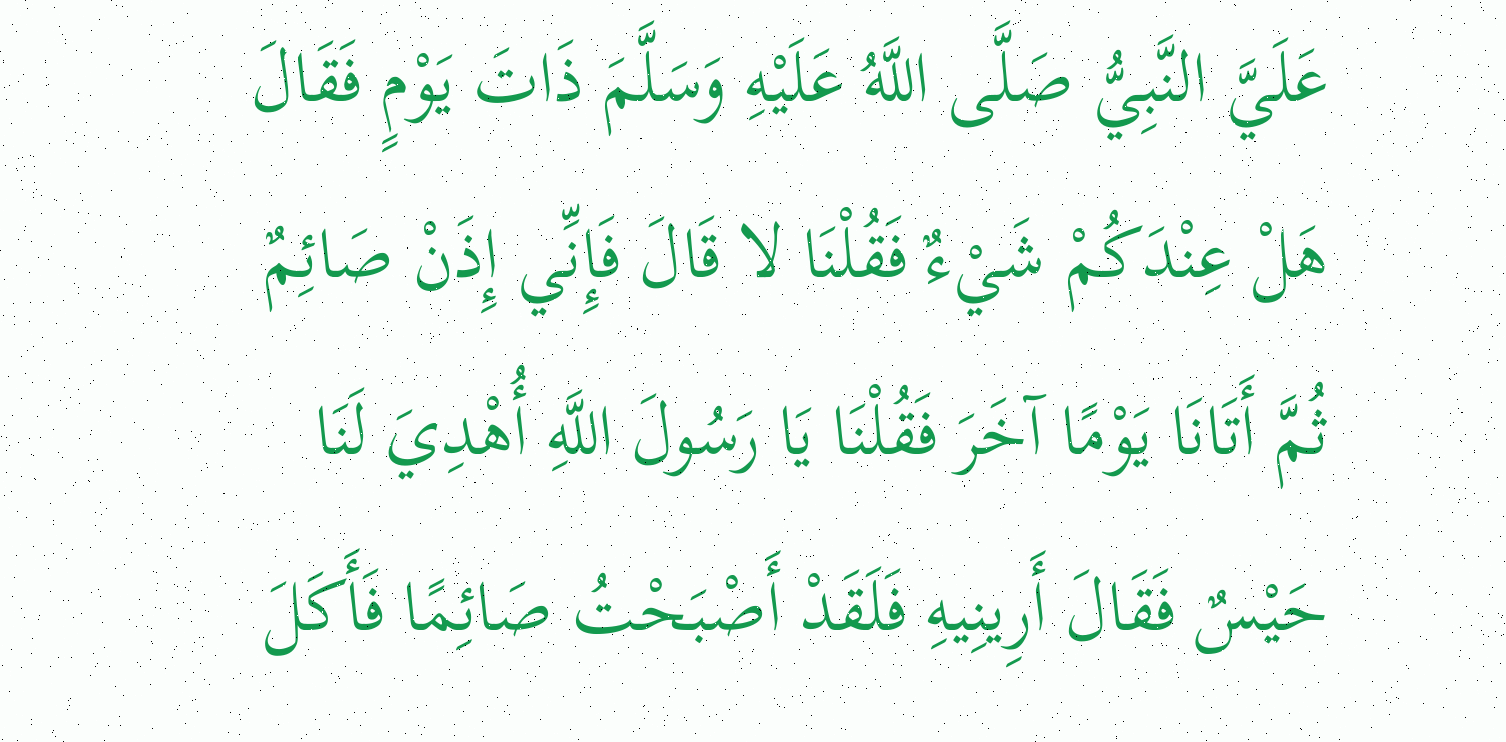عَلَيَّ النَّبِيُّ صَلَّى اللَّهُ عَلَيْهِ وَسَلَّمَ ذَاتَ يَوْمٍ فَقَالَ هَلْ عِنْدَكُمْ شَيْءٌ فَقُلْنَا لا قَالَ فَإِنِّي إِذَنْ صَائِمٌ ثُمَّ أَتَانَا يَوْمًا آخَرَ فَقُلْنَا يَا رَسُولَ اللَّهِ أُهْدِيَ لَنَا حَيْسٌ فَقَالَ أَرِينِيهِ فَلَقَدْ أَصْبَحْتُ صَائِمًا فَأَكَلَ